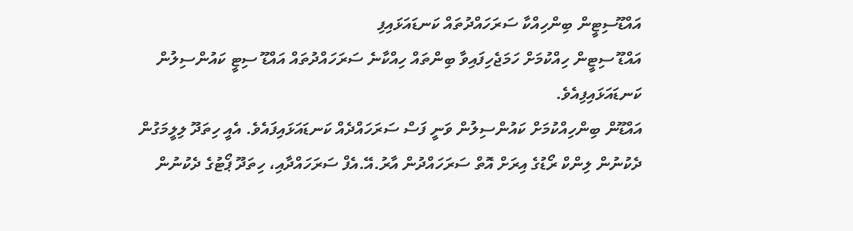އައްޑޫސިޓީން ބިންހިއްކާ ސަރަހައްދުތައް ކަނޑައަޅައިފި
އައްޑޫ ސިޓީން ހިއްކުމަށް ހަމަޖެހިފައިވާ ބިންތައް ހިއްކާނެ ސަރަހައްދުތައް އައްޑޫ ސިޓީ ކައުންސިލުން ކަނޑައަޅައިފިއެވެ.
އައްޑޫން ބިންހިއްކުމަށް ކައުންސިލުން ވަނީ ފަސް ސަރަހައްދެއް ކަނޑައަޅައިފައެވެ. އެއީ ހިތަދޫ ލިލީމަގުން ދެކުނުން ލިންކް ރޯޑުގެ އިރަށް އޮތް ސަރަހައްދުން އާރު.އޭ.އެފް ސަރަހައްދާއި، ހިތަދޫ ޕޯޓުގެ ދެކުނުން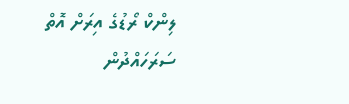ލިންކް ރޯޑުގެ އިރަށް އޮތް ސަރަހައްދުން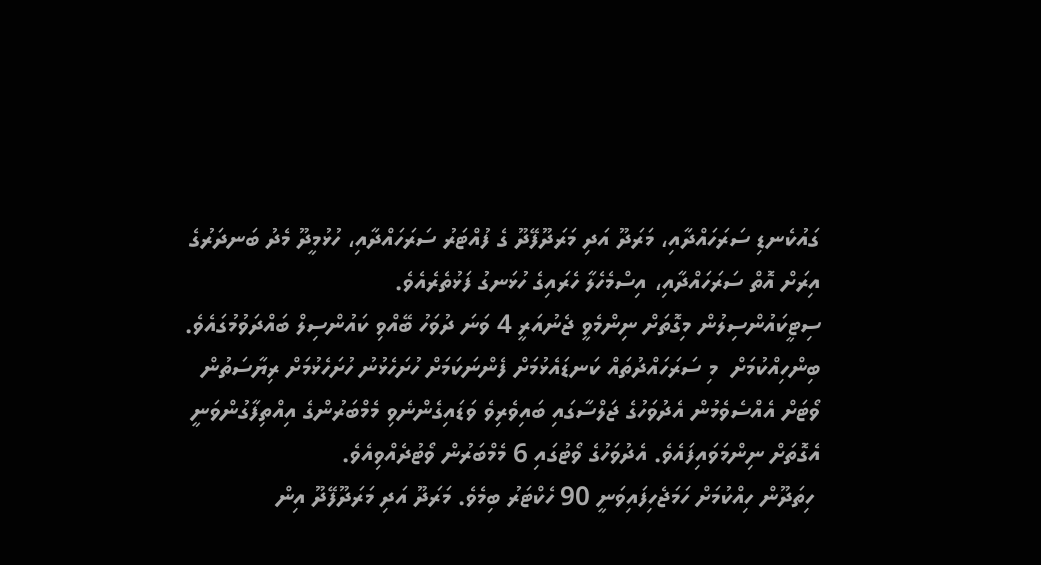ގައުކެނޑި ސަރަހައްދާއި، މަރަދޫ އަދި މަރަދޫފޭދޫ ގެ ފުއްޓަރު ސަރަހައްދާއި، ހުޅުމީދޫ މެދު ބަނދަރުގެ އިރަށް އޮތް ސަރަހައްދާއި، އިސްމެހެލާ ހެރައިގެ ހުޅަނގު ފަޅުތެރެއެވެ.
ސިޓީކައުންސިލުން މިގޮތަށް ނިންމެވީ ޖެނުއަރީ 4 ވަނަ ދުވަހު ބޭއްވި ކައުންސިލް ބައްދަވުމުގައެވެ. ބިންހިއްކުމަށް  މި ސަރަހައްދުތައް ކަނޑައެޅުމަށް ފެންނަކަމަށް ހުށަހެޅުނު ހުށަހެޅުމަށް ރިޔާސަތުން ވޯޓަށް އެއްސެވެމުން އެދުވަހުގެ ޖަލްސާގައި ބައިވެރިވެ ވަޑައިގެންނެވި މެމްބަރުންގެ އިއްތިފާގުންވަނީ އެގޮތަށް ނިންމަވައިފައެވެ. އެދުވަހުގެ ވޯޓުގައި 6 މެމްބަރުން ވޯޓުދެއްވިއެވެ.
 ހިތަދޫން ހިއްކުމަށް ހަމަޖެހިފައިވަނީ 90 ހެކްޓަރު ބިމެވެ. މަރަދޫ އަދި މަރަދޫފޭދޫ އިން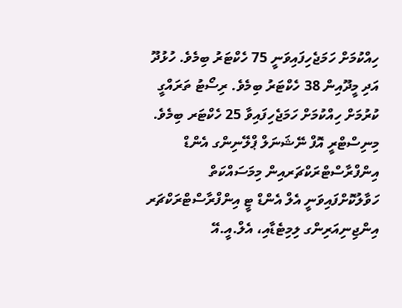ހިއްކުމަށް ހަމަޖެހިފައިވަނީ 75 ހެކްޓަރު ބިމެވެ. ހުޅުދޫ އަދި މީދޫއިން 38 ހެކްޓަރު ބިމެވެ. ރިސޯޓު ތަރައްގީ ކުރުމަށް ހިއްކުމަށް ހަމަޖެހިފައިވާ 25 ހެކްޓަރ ބިމެވެ.
މިނިސްޓްރީ އޮފް ނޭޝަނަލް ޕްލޭނިންގ އެންޑް އިންފްރާސްޓްރަކްޗަރއިން މިމަސައްކަތް ހަވާލުކޮށްފައިވަނީ އެލް އެންޑް ޓީ އިންފްރާސްޓްރަކްޗަރ އިންޖިނިއަރިންގ ލިމިޓެޑާއި، އެލް.އީ.އޭ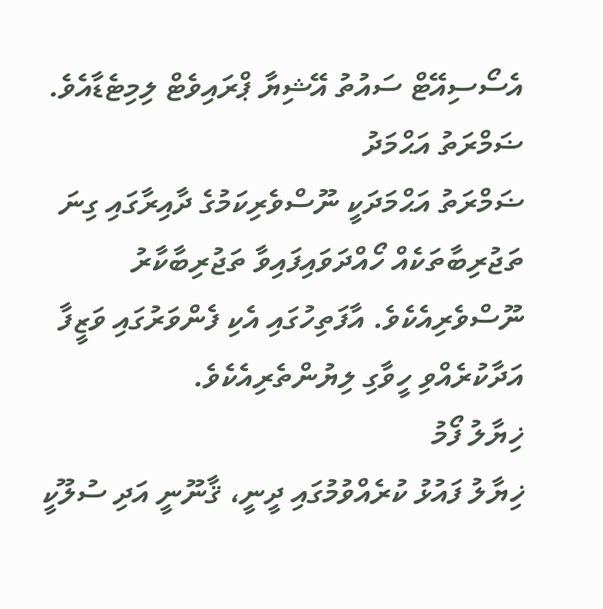އެސޯސިއޭޓް ސައުތު އޭޝިޔާ ޕްރައިވެޓް ލިމިޓެޑާއެވެ.
ޟަމްރަތު އަޙްމަދު
ޟަމްރަތު އަޙްމަދަކީ ނޫސްވެރިކަމުގެ ދާއިރާގައި ގިނަ ތަޖުރިބާތަކެއް ހޯއްދަވައިފައިވާ ތަޖުރިބާކާރު ނޫސްވެރިއެކެވެ. އާފަތިހުގައި އެކި ފެންވަރުގައި ވަޒީފާ އަދާކުރެއްވި ހީވާގި ލިޔުންތެރިއެކެވެ.
ޚިޔާލު ފޯމު
ޚިޔާލު ފައުޅު ކުރެއްވުމުގައި ދީނީ، ޤާނޫނީ އަދި ސުލޫކީ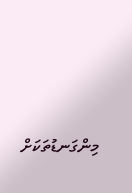މިންގަނޑުތަކަށް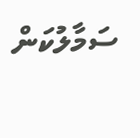ސަމާލުކަން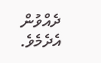ދެއްވުން އެދެމެވެ.